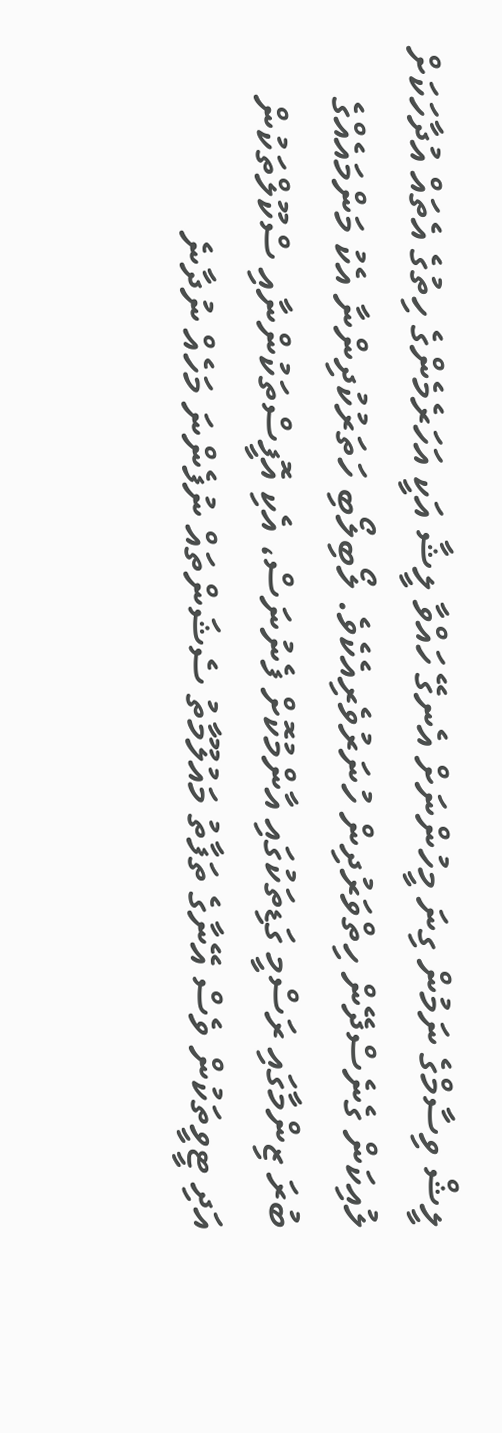ލީޝް ވިސާމްގެ ނަމުން ގިނަ މީހުންނަށް އެނގޭ ހައްވާ ލީޝާ އަކީ އަހަރެމެންގެ ހިތުގެ އެތައް އުދާހަކަށް ލުއިކަން ގެނެސްދޭން ހިތްވަރުދިން ހުނަރުވެރިއެކެވެ. ލޯބިލޯބި ހަތަރުކުދިންނާ އެކު މަންމައެއްގެ ބުރަ ޒިންމާގައި ރަސްމީ ގަޑިތަކުގައި އާންމުކޮށް ފެނުނަސް، އެކި އޮފީސްތަކުންނާއި ސްކޫލްތަކުން އަދި ޓީވީތަކުން ވެސް އޭނާގެ ތަފާތު މައުލޫމާތު ސެޝަންތައް ނުފެންނަ މަހެއް ނުދާނެ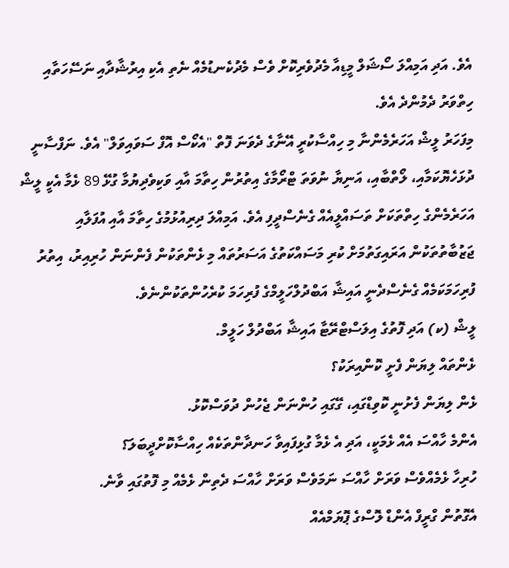އެވެ. އަދި އަމިއްލަ ސޯޝަލް މީޑިއާ މެދުވެރިކޮށް ވެސް މެދުކެނޑުމެއް ނެތި އެކި އިރުޝާދާއި ނަސޭހަތާއި ހިތްވަރު ދެމުންދެ އެވެ.
މިފަހަރު ލީޝް އަހަރެމެންނާ މި ހިއްސާކުރީ އޭނާގެ ދެވަނަ ފޮތް "އެކޯސް އޮފް ސަވައިވަލް" އެވެ. ނަފްސާނީ ދުޅަހެޔޮކަމާއި، ލޯތްބާއި، އަނިޔާ ނުވަތަ ޓްރޯމާގެ އިތުރުން ހިތާމަ އާއި ވަކިވެދިޔުމާ ގުޅޭ 89 ޅެމާ އެކީ ލީޝް އަހަރެމެންގެ ހިތްތަކަށް ތަސައްލީއެއް ގެނެސްދީފި އެވެ. އަމިއްލަ ދިރިއުޅުމުގެ ހިތާމަ އާއި އުފަލާއި ޖަޒުބާތުތަކުން އަރައިގަތުމަށް ކުރި މަސައްކަތުގެ އަސަރުތައް މި ޅެންތަކުން ފެންނަން ހުރިއިރު، އިތުރު ފުރިހަމަކަމެއް ގެނެސްދެނީ އައިޝާ އަބްދުލްހަލީމްގެ ފުރިހަމަ ކުރެހުންތަކުންނެވެ.
ލީޝް (ކ) އަދި ފޮތުގެ އިލަސްޓްރޭޓާ އައިޝާ އަބްދުލް ހަލީމް.
ޅެންތައް ލިޔަން ފެށީ ކޮންއިރަކު؟
ޅެން ލިޔަން ފެށުނީ ކޮވިޑްގައި، ގޭގައި ހުންނަން ޖެހުން ދުވަސްކޮޅު.
އެންމެ ހާއްސަ އެއް ޅެމަކީ، އަދި އެ ޅެމާ ގުޅިފައިވާ ހަނދާންތަކެއް ހިއްސާކޮށްދީބަލަ؟
ހުރިހާ ޅެމެއްވެސް ވަރަށް ހާއްސަ ނަމަވެސް ވަރަށް ހާއްސަ ދެތިން ޅެމެއް މި ފޮތުގައި ވާނެ.
އެގޮތުން ގްރީފް އެންޑް ލޮސްގެ ޕޮޔަމްއެއް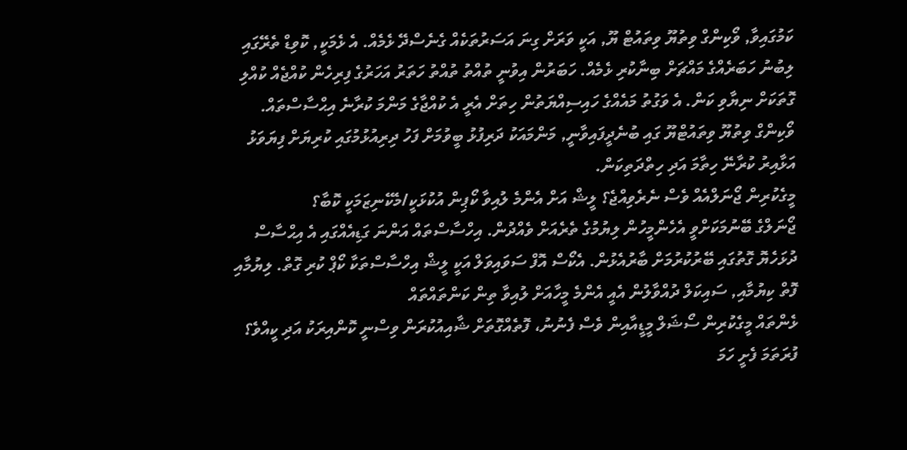ކަމުގައިވާ, ވޯކިންގް ވިތުޔޫ ވިތައުޓް ޔޫ, އަކީ ވަރަށް ގިނަ އަސަރުތަކެއް ގެނެސްދޭ ޅެމެއް. އެ ޅެމަކީ, ކޮވިޑް ތެރޭގައި ލިބުނު ހަބަރެއްގެ މައްޗަށް ބިނާކުރި ޅެމެއް. ހަބަރުން އިވުނީ ތުއްތު ތުއްތު ހަތަރު އަހަރުގެ ފިރިހެން ކުއްޖެއް ކުއްލި ގޮތަކަށް ނިޔާވި ކަން. އެ ވަގުތު މައެއްގެ ހައިސިއްޔަތުން ހިތަށް އެރީ އެ ކުއްޖާގެ މަންމަ ކުރާނެ އިޙްސާސްތައް. ވޯކިންގް ވިތުޔޫ ވިތައުޓްޔޫ ގައި ބުނެދީފައިވާނީ, މަންމައަކު ދަރިފުޅު ބީވުމަށް ފަހު ދިރިއުޅުމުގައި ކުރިޔަށް ފިޔަވަޅު އަޅާއިރު ކުރާނޭ ހިތާމަ އަދި ހިތްދަތިކަން.
މީގެކުރިން ޖޯނަލްއެއް ވެސް ނެރެވިއްޖެ؟ ލީޝް އަށް އެންމެ ލުއިވާ ކޯޕިން އުކުޅަކީ/މެކޭނިޒަމަކީ ކޮބާ؟
ޖޯނަލްގެ ބޭނުމަކަށްވީ އެހެންމީހުން ލިޔުމުގެ ތެރެއަށް ވެއްދުން. އިހްސާސްތައް އަންނަ ގަޑިއެއްގައި އެ އިޙްސާސް ދުޅަހެޔޮ ގޮތުގައި ބޭރުކުރުމަށް ބާރުއެޅުން. އެކޯސް އޮފް ސަވައިވަލް އަކީ ލީޝް އިހްސާސްތަކާ ކޯޕް ކުރި ގޮތް. ލިޔުމާއި ފޮތް ކިޔުމާއި, ސައިކަލް ދުއްވާލުން އެއީ އެންމެ މީހާއަށް ލުއިވާ ތިން ކަންތައްތައް
ޅެންތައް މީގެކުރިން ސޯޝަލް މީޑީއާއިން ވެސް ފެނުނު، ފޮތެއްގޮތަށް ޝާއިއުކުރަން ވިސްނީ ކޮންއިރަކު އަދި ކީއްވެ؟
ފުރަތަމަ ފެށީ ހަމަ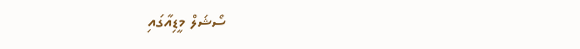ސޯޝަލް މީޑިއާގައި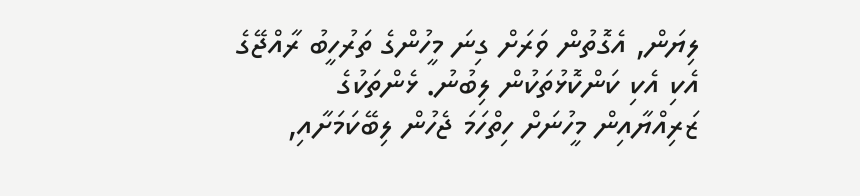ލިޔަން, އެގޮތުން ވަރަށް ގިނަ މީހުންގެ ތަރުހީބު ރާއްޖޭގެ އެކި އެކި ކަންކޮޅުތަކުން ލިބުނު. ޅެންތަކުގެ ޒަރިއްޔާއިން މީހުނަށް ހިތްހަމަ ޖެހުން ލިބޭކަމަށާއި,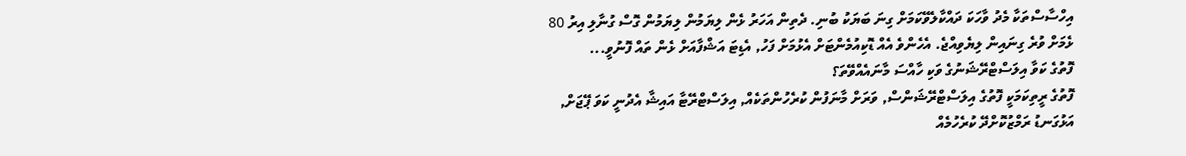އިހްސާސްތަކާ މެދު ވާހަކަ ދައްކާލެވޭކަމަށް ގިނަ ބަޔަކު ބުނި. ދެތިން އަހަރު ޅެން ލިޔަމުން ލިޔަމުން ގޮސް ގުނާލި އިރު 80 ޅެމަށް ވުރެ ގިނައިން ލިޔެވިއްޖެ. އެހެންވެ އެއް ޑޮކިއުމެންޓަށް އެޅުމަށް ފަހު, އެޑިޓަ އަޝްފާއަށް ޅެން ތައް ފޮނުވީ...
ފޮތުގެ ކަވާ އިލަސްޓްރޭޝަނުގެ ވަކި ހާއްސަ މާނައެއްވޭތަ؟
ފޮތުގެ ރީތިކަމަކީ ފޮތުގެ އިލަސްޓްރޭޝަންސް, ވަރަށް މާނަފުން ކުރެހުންތަކެއް, އިލަސްޓްރޭޓާ އައިޝާ އެދުނީ ކަވަ ޕޭޖަށް, އަޅުގަނޑު ރަމްޒުކޮށްދޭ ކުރެހުމެއް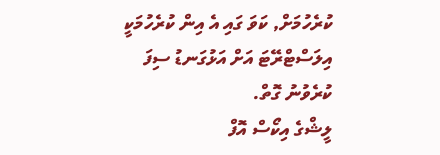ކުރެހުމަށް, ކަވަ ގައި އެ އިން ކުރެހުމަކީ އިލަސްޓްރޭޓަ އަށް އަޅުގަނޑު ސިފަ ކުރެވުނު ގޮތް.
ލީޝްގެ އިކޯސް އޮފް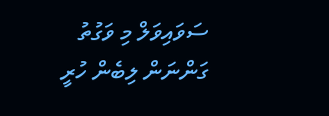ސަވައިވަލް މި ވަގުތު ގަންނަން ލިބެން ހުރީ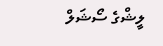ލީޝްގެ ސޯޝަލް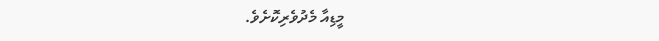މީޑިއާ މެދުވެރިކޮށެވެ.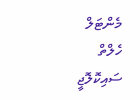މެންޓަލް ހެލްތް ސައިކޮލޮޖީ